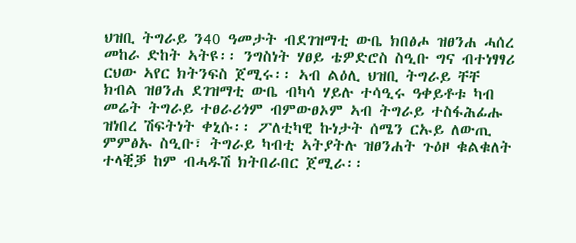ህዝቢ ትግራይ ን40 ዓመታት ብደገዝማቲ ውቤ ክበፅሖ ዝፀንሐ ሓሰረ መከራ ድከት ኣትዩ፡፡ ንግስነት ሃፀይ ቴዎድሮስ ስዒቡ ግና ብተነፃፃሪ ርህው ኣየር ክትንፍስ ጀሚሩ፡፡ ኣብ ልዕሊ ህዝቢ ትግራይ ቸቸ ክብል ዝፀንሐ ደገዝማቲ ውቤ ብካሳ ሃይሉ ተሳዒሩ ዓቀይቶቱ ካብ መሬት ትግራይ ተፀራሪጎም ብምውፀኦም ኣብ ትግራይ ተስፋሕፊሑ ዝነበረ ሽፍትነት ቀኒሱ፡፡ ፖለቲካዊ ኩነታት ሰሜን ርኡይ ለውጢ ምምፅኡ ስዒቡ፣ ትግራይ ካብቲ ኣትያትሉ ዝፀንሐት ጉዕዞ ቁልቁለት ተላቒቓ ከም ብሓዱሽ ክትበራበር ጀሚራ፡፡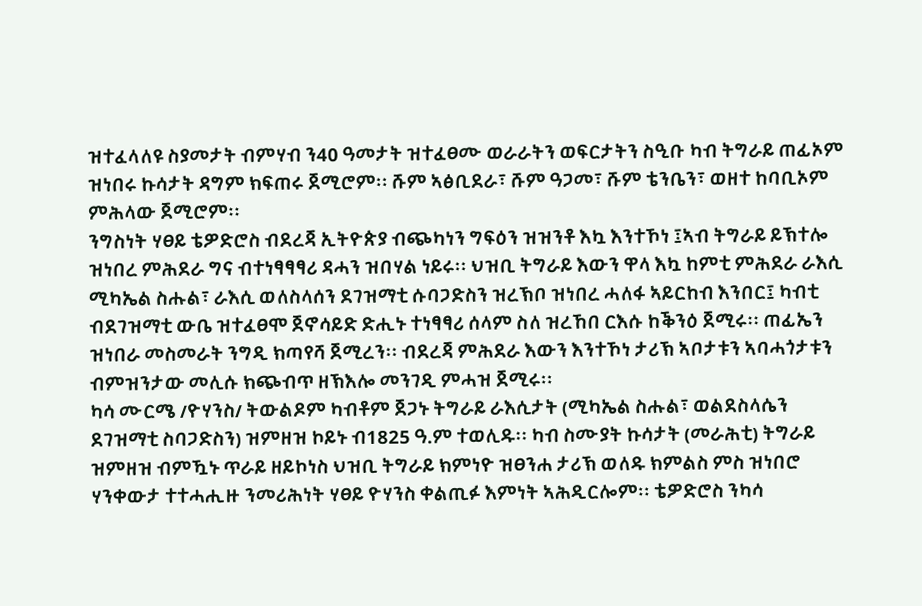ዝተፈላለዩ ስያመታት ብምሃብ ን40 ዓመታት ዝተፈፀሙ ወራራትን ወፍርታትን ስዒቡ ካብ ትግራይ ጠፊኦም ዝነበሩ ኩሳታት ዳግም ክፍጠሩ ጀሚሮም፡፡ ሹም ኣፅቢደራ፣ ሹም ዓጋመ፣ ሹም ቴንቤን፣ ወዘተ ከባቢኦም ምሕላው ጀሚሮም፡፡
ንግስነት ሃፀይ ቴዎድሮስ ብደረጃ ኢትዮጵያ ብጭካነን ግፍዕን ዝዝንቶ እኳ እንተኾነ ፤ኣብ ትግራይ ይኽተሎ ዝነበረ ምሕደራ ግና ብተነፃፃፃሪ ዳሓን ዝበሃል ነይሩ፡፡ ህዝቢ ትግራይ እውን ዋላ እኳ ከምቲ ምሕደራ ራእሲ ሚካኤል ስሑል፣ ራእሲ ወለስላሰን ደገዝማቲ ሱባጋድስን ዝረኽቦ ዝነበረ ሓለፋ ኣይርከብ እንበር፤ ካብቲ ብደገዝማቲ ውቤ ዝተፈፀሞ ጀኖሳይድ ድሒኑ ተነፃፃሪ ሰላም ስለ ዝረኸበ ርእሱ ከቕንዕ ጀሚሩ፡፡ ጠፊኤን ዝነበራ መስመራት ንግዲ ክጣየሻ ጀሚረን፡፡ ብደረጃ ምሕደራ እውን እንተኾነ ታሪኽ ኣቦታቱን ኣባሓጎታቱን ብምዝንታው መሊሱ ክጭብጥ ዘኽእሎ መንገዲ ምሓዝ ጀሚሩ፡፡
ካሳ ሙርሜ /ዮሃንስ/ ትውልዶም ካብቶም ጀጋኑ ትግራይ ራእሲታት (ሚካኤል ስሑል፣ ወልደስላሴን ደገዝማቲ ስባጋድስን) ዝምዘዝ ኮይኑ ብ1825 ዓ.ም ተወሊዱ፡፡ ካብ ስሙያት ኩሳታት (መራሕቲ) ትግራይ ዝምዘዝ ብምዃኑ ጥራይ ዘይኮነስ ህዝቢ ትግራይ ክምነዮ ዝፀንሐ ታሪኽ ወለዱ ክምልስ ምስ ዝነበሮ ሃንቀውታ ተተሓሒዙ ንመሪሕነት ሃፀይ ዮሃንስ ቀልጢፉ እምነት ኣሕዲርሎም፡፡ ቴዎድሮስ ንካሳ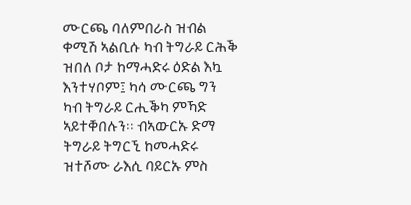ሙርጫ ባለምበራስ ዝብል ቀሚሽ ኣልቢሱ ካብ ትግራይ ርሕቕ ዝበለ ቦታ ከማሓድሩ ዕድል እኳ እንተሃቦም፤ ካሳ ሙርጫ ግን ካብ ትግራይ ርሒቕካ ምኻድ ኣይተቐበሉን፡፡ ብኣውርኡ ድማ ትግራይ ትግርኚ ከመሓድሩ ዝተሾሙ ራእሲ ባይርኡ ምስ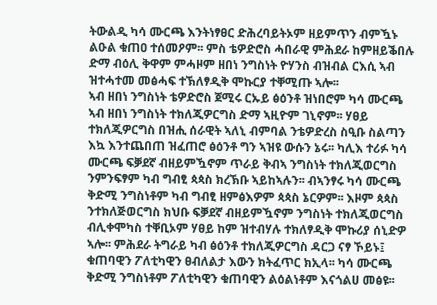ትውልዲ ካሳ ሙርጫ እንትነፃፀር ድሕረባይትኦም ዘይምጥን ብምዃኑ ልዑል ቁጠዐ ተሰመዖም፡፡ ምስ ቴዎድሮስ ሓበራዊ ምሕደራ ከምዘይቕበሉ ድማ ብዕሊ ቅዋም ምሓዞም ዘበነ ንግስነት ዮሃንስ ብዝብል ርእሲ ኣብ ዝተሓተመ መፅሓፍ ተኽለፃዲቅ ሞኩርያ ተቐሚጡ ኣሎ፡፡
ኣብ ዘበነ ንግስነት ቴዎድሮስ ጀሚሩ ርኡይ ፅዕንቶ ዝነበሮም ካሳ ሙርጫ ኣብ ዘበነ ንግስነት ተክለጂዎርግስ ድማ ኣዚዮም ገኒኖም፡፡ ሃፀይ ተክለጂዎርግስ በዝሒ ሰራዊት ኣለኒ ብምባል ንቴዎድረስ ስዒቡ ስልጣን እኳ እንተጨበጠ ዝፈጠሮ ፅዕንቶ ግን ኣዝዩ ውሱን ኔሩ፡፡ ካሊእ ተሪፉ ካሳ ሙርጫ ፍቓደኛ ብዘይምዃኖም ጥራይ ቅብኣ ንግስነት ተክለጂወርግስ ንምንፍፃም ካብ ግብፂ ጳጳስ ክረኽቡ ኣይከኣሉን፡፡ ብኣንፃሩ ካሳ ሙርጫ ቅድሚ ንግስነቶም ካብ ግብፂ ዘምፅእዎም ጳጳስ ኔርዎም፡፡ እዞም ጳጳስ ንተክለጅወርግስ ክህቡ ፍቓደኛ ብዘይምዃኖም ንግስነት ተክለጂወርግስ ብሊቀሞካስ ተቐቢኦም ሃፀይ ከም ዝተብሃሉ ተክለፃዲቅ ሞኩሪያ ሰኒድዎ ኣሎ፡፡ ምሕደራ ትግራይ ካብ ፅዕንቶ ተክለጂዎርግስ ዳርጋ ናፃ ኾይኑ፤ ቁጠባዊን ፖለቲካዊን ፀብለልታ እውን ክትፈጥር ክኢላ፡፡ ካሳ ሙርጫ ቅድሚ ንግስነቶም ፖለቲካዊን ቁጠባዊን ልዕልነቶም እናጎልሀ መፅዩ፡፡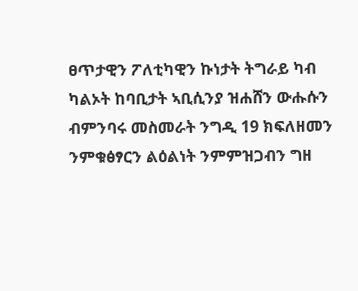ፀጥታዊን ፖለቲካዊን ኩነታት ትግራይ ካብ ካልኦት ከባቢታት ኣቢሲንያ ዝሐሸን ውሑሱን ብምንባሩ መስመራት ንግዲ 19 ክፍለዘመን ንምቁፅፃርን ልዕልነት ንምምዝጋብን ግዘ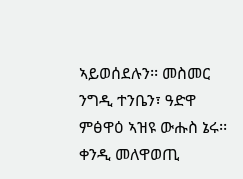ኣይወሰደሉን፡፡ መስመር ንግዲ ተንቤን፣ ዓድዋ ምፅዋዕ ኣዝዩ ውሑስ ኔሩ፡፡ ቀንዲ መለዋወጢ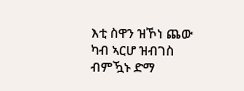እቲ ስዋን ዝኾነ ጨው ካብ ኣርሆ ዝብገስ ብምዃኑ ድማ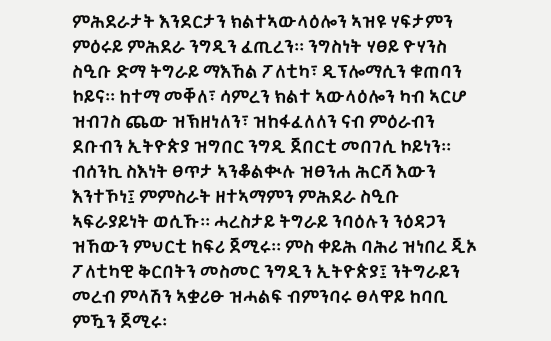ምሕደራታት እንደርታን ክልተኣውላዕሎን ኣዝዩ ሃፍታምን ምዕሩይ ምሕደራ ንግዲን ፈጢረን፡፡ ንግስነት ሃፀይ ዮሃንስ ስዒቡ ድማ ትግራይ ማእኸል ፖለቲካ፣ ዲፕሎማሲን ቁጠባን ኮይና፡፡ ከተማ መቐለ፣ ሳምረን ክልተ ኣውላዕሎን ካብ ኣርሆ ዝብገስ ጨው ዝኽዘነለን፣ ዝከፋፈለለን ናብ ምዕራብን ደቡብን ኢትዮጵያ ዝግበር ንግዲ ጀበርቲ መበገሲ ኮይነን፡፡
ብሰንኪ ስእነት ፀጥታ ኣንቆልቊሉ ዝፀንሐ ሕርሻ እውን እንተኾነ፤ ምምስራት ዘተኣማምን ምሕደራ ስዒቡ ኣፍራያይነት ወሲኹ፡፡ ሓረስታይ ትግራይ ንባዕሉን ንዕዳጋን ዝኸውን ምህርቲ ከፍሪ ጀሚሩ፡፡ ምስ ቀይሕ ባሕሪ ዝነበረ ጂኦ ፖለቲካዊ ቅርበትን መስመር ንግዲን ኢትዮጵያ፤ ንትግራይን መረብ ምላሽን ኣቋሪፁ ዝሓልፍ ብምንባሩ ፀላዋይ ከባቢ ምዃን ጀሚሩ፡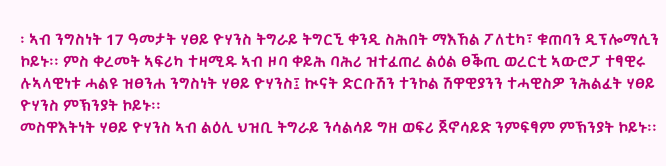፡ ኣብ ንግስነት 17 ዓመታት ሃፀይ ዮሃንስ ትግራይ ትግርኚ ቀንዲ ስሕበት ማእኸል ፖለቲካ፣ ቁጠባን ዲፕሎማሲን ኮይኑ፡፡ ምስ ቀረመት ኣፍሪካ ተዛሚዱ ኣብ ዞባ ቀይሕ ባሕሪ ዝተፈጠረ ልዕል ፀቕጢ ወረርቲ ኣውሮፓ ተፃዊሩ ሉኣላዊነቱ ሓልዩ ዝፀንሐ ንግስነት ሃፀይ ዮሃንስ፤ ኲናት ድርቡሽን ተንኮል ሽዋዊያንን ተሓዊስዎ ንሕልፈት ሃፀይ ዮሃንስ ምኽንያት ኮይኑ፡፡
መስዋእትነት ሃፀይ ዮሃንስ ኣብ ልዕሊ ህዝቢ ትግራይ ንሳልሳይ ግዘ ወፍሪ ጀኖሳይድ ንምፍፃም ምኽንያት ኮይኑ፡፡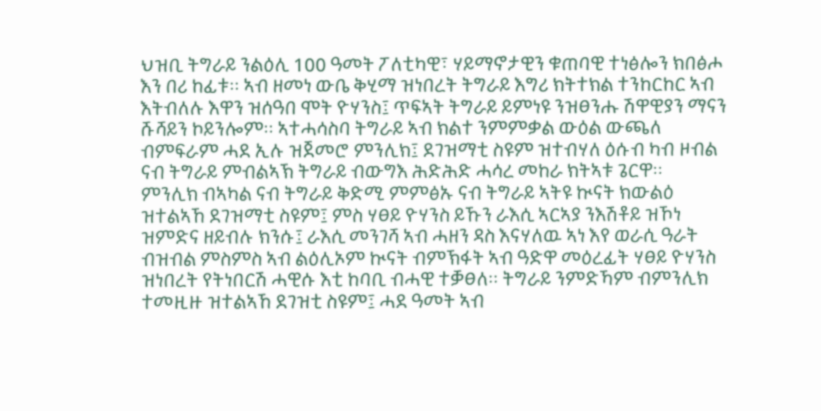ህዝቢ ትግራይ ንልዕሊ 100 ዓመት ፖለቲካዊ፣ ሃይማኖታዊን ቁጠባዊ ተነፅሎን ክበፅሖ እን በሪ ከፊቱ፡፡ ኣብ ዘመነ ውቤ ቅሂማ ዝነበረት ትግራይ እግሪ ክትተክል ተንከርከር ኣብ እትብለሉ እዋን ዝሰዓበ ሞት ዮሃንስ፤ ጥፍኣት ትግራይ ይምነዩ ንዝፀንሑ ሽዋዊያን ማናን ሹሻይን ኮይንሎም፡፡ ኣተሓሳስባ ትግራይ ኣብ ክልተ ንምምቃል ውዕል ውጫለ ብምፍራም ሓደ ኢሉ ዝጀመሮ ምንሊክ፤ ደገዝማቲ ስዩም ዝተብሃለ ዕሱብ ካብ ዞብል ናብ ትግራይ ምብልኣኽ ትግራይ ብውግእ ሕድሕድ ሓሳረ መከራ ክትኣቱ ጌርዋ፡፡
ምንሊክ ብኣካል ናብ ትግራይ ቅድሚ ምምፅኡ ናብ ትግራይ ኣትዩ ኲናት ክውልዕ ዝተልኣኸ ደገዝማቲ ስዩም፤ ምስ ሃፀይ ዮሃንስ ይኹን ራእሲ ኣርኣያ ንእሽቶይ ዝኾነ ዝምድና ዘይብሉ ክንሱ፤ ራእሲ መንገሻ ኣብ ሓዘን ዳስ እናሃለዉ ኣነ እየ ወራሲ ዓራት ብዝብል ምስምስ ኣብ ልዕሊኦም ኲናት ብምኽፋት ኣብ ዓድዋ መዕረፊት ሃፀይ ዮሃንስ ዝነበረት የትነበርሽ ሓዊሱ እቲ ከባቢ ብሓዊ ተቓፀለ፡፡ ትግራይ ንምድኻም ብምንሊክ ተመዚዙ ዝተልኣኸ ደገዝቲ ስዩም፤ ሓደ ዓመት ኣብ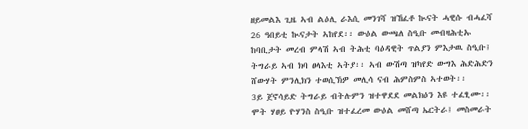ዘይመልእ ጊዜ ኣብ ልዕሊ ራእሲ መንገሻ ዝኸፈቶ ኲናት ሓዊሱ ብሓፈሻ 26 ዓበይቲ ኲናታት ኣከየደ፡፡ ውዕል ውጫለ ስዒቡ መብዛሕቲኡ ከባቢታት መረብ ምላሽ ኣብ ትሕቲ ባዕዳዊት ጥልያን ምእታዉ ስዒቡ፤ ትግራይ ኣብ ክባ ፀላእቲ ኣትያ፡፡ ኣብ ውሽጣ ዝካየድ ውግእ ሕድሕድን ሸውሃት ምንሊክን ተወሲኽዎ መሊሳ ናብ ሕምስምስ ኣተወት፡፡
3ይ ጀኖሳይድ ትግራይ ብትሉምን ዝተዋደደ መልክዕን እዩ ተፈፂሙ፡፡ ሞት ሃፀይ ዮሃንስ ስዒቡ ዝተፈረመ ውዕል መሸጣ ኤርትራ፤ መስመራት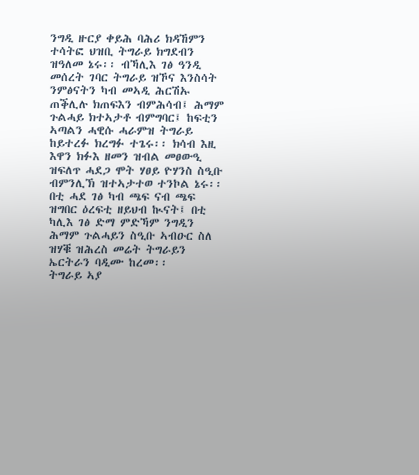ንግዲ ዙርያ ቀይሕ ባሕሪ ክዳኸምን ተሳትፎ ህዝቢ ትግራይ ክግደብን ዝዓለመ ኔሩ፡፡ ብኻሊእ ገፅ ዓንዲ መሰረት ገባር ትግራይ ዝኾና እንስሳት ንምፅናትን ካብ መኣዲ ሕርሽኡ ጠቕሊሉ ክጠፍእን ብምሕሳብ፤ ሕማም ጉልሓይ ክተኣታቶ ብምግባር፤ ከፍቲን ኣጣልን ሓዊሱ ሓራምዝ ትግራይ ከይተረፉ ክረግፉ ተጌሩ፡፡ ክሳብ እዚ እዋን ክፉእ ዘመን ዝብል መፀውዒ ዝፍለጥ ሓደጋ ሞት ሃፀይ ዮሃንስ ስዒቡ ብምንሊኽ ዝተኣታተወ ተንኮል ኔሩ፡፡ በቲ ሓደ ገፅ ካብ ጫፍ ናብ ጫፍ ዝግበር ዕረፍቲ ዘይህብ ኲናት፤ በቲ ካሊእ ገፅ ድማ ምድኻም ንግዲን ሕማም ጉልሓይን ስዒቡ ኣብዑር ስለ ዝሃቑ ዝሕረስ መሬት ትግራይን ኤርትራን ባዲሙ ከረመ፡፡
ትግራይ ኣያ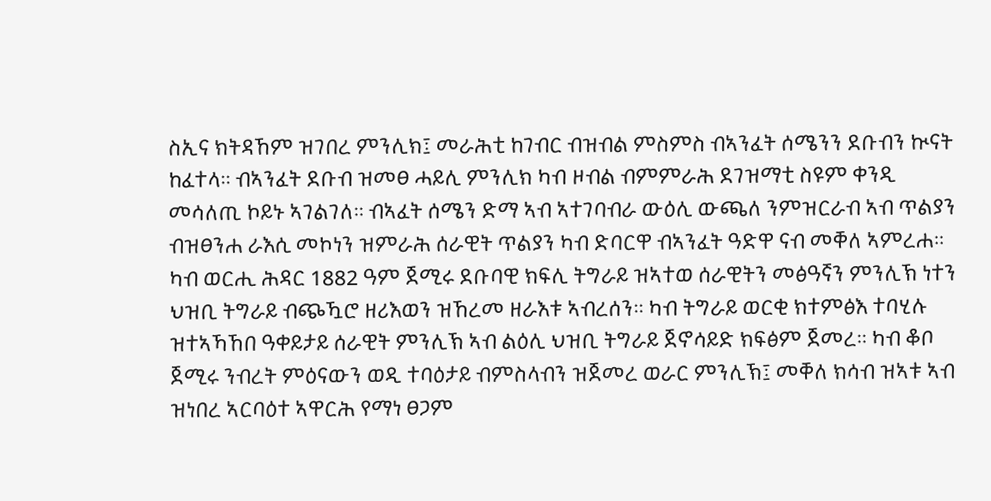ስኢና ክትዳኸም ዝገበረ ምንሊክ፤ መራሕቲ ከገብር ብዝብል ምስምስ ብኣንፈት ሰሜንን ደቡብን ኲናት ከፈተላ፡፡ ብኣንፈት ደቡብ ዝመፀ ሓይሊ ምንሊክ ካብ ዞብል ብምምራሕ ደገዝማቲ ስዩም ቀንዲ መሳለጢ ኮይኑ ኣገልገለ፡፡ ብኣፈት ሰሜን ድማ ኣብ ኣተገባብራ ውዕሊ ውጫለ ንምዝርራብ ኣብ ጥልያን ብዝፀንሐ ራእሲ መኮነን ዝምራሕ ሰራዊት ጥልያን ካብ ድባርዋ ብኣንፈት ዓድዋ ናብ መቐለ ኣምረሐ፡፡ ካብ ወርሒ ሕዳር 1882 ዓም ጀሚሩ ደቡባዊ ክፍሊ ትግራይ ዝኣተወ ሰራዊትን መፅዓኛን ምንሊኽ ነተን ህዝቢ ትግራይ ብጭዃሮ ዘሪእወን ዝኸረመ ዘራእቱ ኣብረሰን፡፡ ካብ ትግራይ ወርቂ ክተምፅእ ተባሂሉ ዝተኣኻኸበ ዓቀይታይ ሰራዊት ምንሊኽ ኣብ ልዕሊ ህዝቢ ትግራይ ጀኖሳይድ ክፍፅም ጀመረ፡፡ ካብ ቆቦ ጀሚሩ ንብረት ምዕናውን ወዲ ተባዕታይ ብምስላብን ዝጀመረ ወራር ምንሊኽ፤ መቐለ ክሳብ ዝኣቱ ኣብ ዝነበረ ኣርባዕተ ኣዋርሕ የማነ ፀጋም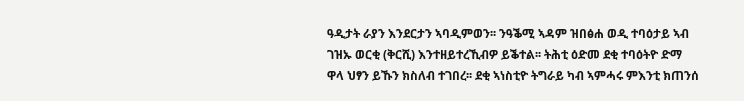ዓዲታት ራያን እንደርታን ኣባዲምወን፡፡ ንዓቕሚ ኣዳም ዝበፅሐ ወዲ ተባዕታይ ኣብ ገዝኡ ወርቂ (ቅርሺ) እንተዘይተረኺብዎ ይቕተል፡፡ ትሕቲ ዕድመ ደቂ ተባዕትዮ ድማ ዋላ ህፃን ይኹን ክስለብ ተገበረ፡፡ ደቂ ኣነስቲዮ ትግራይ ካብ ኣምሓሩ ምእንቲ ክጠንሰ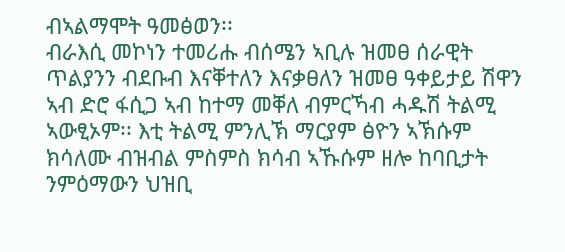ብኣልማሞት ዓመፅወን፡፡
ብራእሲ መኮነን ተመሪሑ ብሰሜን ኣቢሉ ዝመፀ ሰራዊት ጥልያንን ብደቡብ እናቐተለን እናቃፀለን ዝመፀ ዓቀይታይ ሽዋን ኣብ ድሮ ፋሲጋ ኣብ ከተማ መቐለ ብምርኻብ ሓዱሽ ትልሚ ኣውፂኦም፡፡ እቲ ትልሚ ምንሊኽ ማርያም ፅዮን ኣኽሱም ክሳለሙ ብዝብል ምስምስ ክሳብ ኣኹሱም ዘሎ ከባቢታት ንምዕማውን ህዝቢ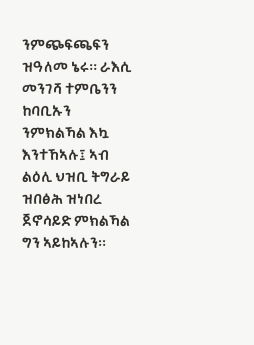ንምጭፍጫፍን ዝዓለመ ኔሩ፡፡ ራእሲ መንገሻ ተምቤንን ከባቢኡን ንምክልኻል እኳ እንተኸኣሉ፤ ኣብ ልዕሊ ህዝቢ ትግራይ ዝበፅሕ ዝነበረ ጀኖሳይድ ምክልኻል ግን ኣይከኣሉን፡፡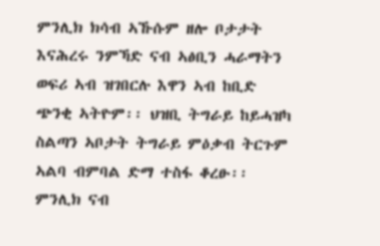ምንሊክ ክሳብ ኣኹሱም ዘሎ ቦታታት እናሕረሩ ንምኻድ ናብ ኣፅቢን ሓራማትን ወፍሪ ኣብ ዝገበርሉ እዋን ኣብ ከቢድ ጭንቂ ኣትዮም፡፡ ህዝቢ ትግራይ ከይሓዝካ ስልጣን ኣቦታት ትግራይ ምዕቃብ ትርጉም ኣልባ ብምባል ድማ ተስፋ ቆረፁ፡፡
ምንሊክ ናብ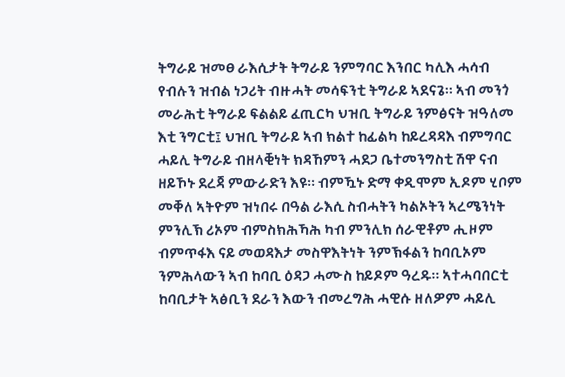ትግራይ ዝመፀ ራእሲታት ትግራይ ንምግባር እንበር ካሊእ ሓሳብ የብሉን ዝብል ነጋሪት ብዙሓት መሳፍንቲ ትግራይ ኣደናጌ፡፡ ኣብ መንጎ መራሕቲ ትግራይ ፍልልይ ፈጢርካ ህዝቢ ትግራይ ንምፅናት ዝዓለመ እቲ ንግርቲ፤ ህዝቢ ትግራይ ኣብ ክልተ ከፊልካ ከይረዳዳእ ብምግባር ሓይሊ ትግራይ ብዘላቒነት ክዳኸምን ሓደጋ ቤተመንግስቲ ሽዋ ናብ ዘይኾኑ ደረጃ ምውራድን እዩ፡፡ ብምዃኑ ድማ ቀዲሞም ኢዶም ሂቦም መቐለ ኣትዮም ዝነበሩ በዓል ራእሲ ስብሓትን ካልኦትን ኣረሜንነት ምንሊኽ ሪኦም ብምስክሕኻሕ ካብ ምንሊክ ሰራዊቶም ሒዞም ብምጥፋእ ናይ መወዳእታ መስዋእትነት ንምኽፋልን ከባቢኦም ንምሕላውን ኣብ ከባቢ ዕዳጋ ሓሙስ ከይዶም ዓረዱ፡፡ ኣተሓባበርቲ ከባቢታት ኣፅቢን ደራን እውን ብመረግሕ ሓዊሱ ዘለዎም ሓይሊ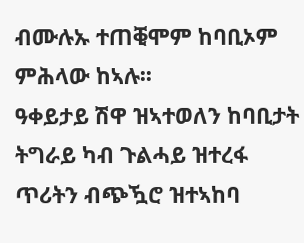ብሙሉኡ ተጠቒሞም ከባቢኦም ምሕላው ከኣሉ፡፡
ዓቀይታይ ሽዋ ዝኣተወለን ከባቢታት ትግራይ ካብ ጉልሓይ ዝተረፋ ጥሪትን ብጭዃሮ ዝተኣከባ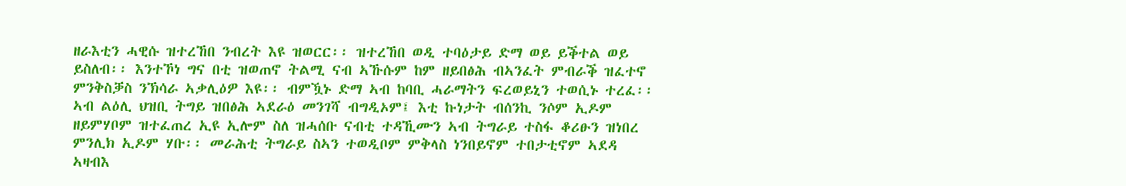ዘራእቲን ሓዊሱ ዝተረኸበ ንብረት እዩ ዝወርር፡፡ ዝተረኸበ ወዲ ተባዕታይ ድማ ወይ ይቕተል ወይ ይስለብ፡፡ እንተኾነ ግና በቲ ዝወጠኖ ትልሚ ናብ ኣኹሱም ከም ዘይበፅሕ ብኣንፈት ምብራቕ ዝፈተኖ ምንቅስቓስ ንኽሳራ ኣቃሊዕዎ እዩ፡፡ ብምዃኑ ድማ ኣብ ከባቢ ሓራማትን ፍረወይኒን ተወሲኑ ተረፈ፡፡ ኣብ ልዕሊ ህዝቢ ትግይ ዝበፅሕ ኣደራዕ መንገሻ ብግዲኦም፤ እቲ ኩነታት ብሰንኪ ንሶም ኢዶም ዘይምሃቦም ዝተፈጠረ ኢዩ ኢሎም ስለ ዝሓሰቡ ናብቲ ተዳኺሙን ኣብ ትግራይ ተስፋ ቆሪፁን ዝነበረ ምንሊክ ኢዶም ሃቡ፡፡ መራሕቲ ትግራይ ስኣን ተወዲቦም ምቅላስ ነንበይኖም ተበታቲኖም ኣደዳ ኣዛብእ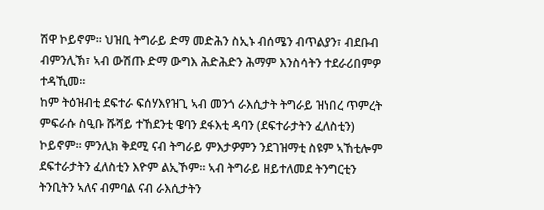ሽዋ ኮይኖም፡፡ ህዝቢ ትግራይ ድማ መድሕን ስኢኑ ብሰሜን ብጥልያን፣ ብደቡብ ብምንሊኽ፣ ኣብ ውሽጡ ድማ ውግእ ሕድሕድን ሕማም እንስሳትን ተደራሪበምዎ ተዳኺመ፡፡
ከም ትዕዝብቲ ደፍተራ ፍሰሃእየዝጊ ኣብ መንጎ ራእሲታት ትግራይ ዝነበረ ጥምረት ምፍራሱ ስዒቡ ሹሻይ ተኸደንቲ ዌባን ደፋእቲ ዳባን (ደፍተራታትን ፈለስቲን) ኮይኖም፡፡ ምንሊክ ቅደሚ ናብ ትግራይ ምእታዎምን ንደገዝማቲ ስዩም ኣኸቲሎም ደፍተራታትን ፈለስቲን እዮም ልኢኾም፡፡ ኣብ ትግራይ ዘይተለመደ ትንግርቲን ትንቢትን ኣለና ብምባል ናብ ራእሲታትን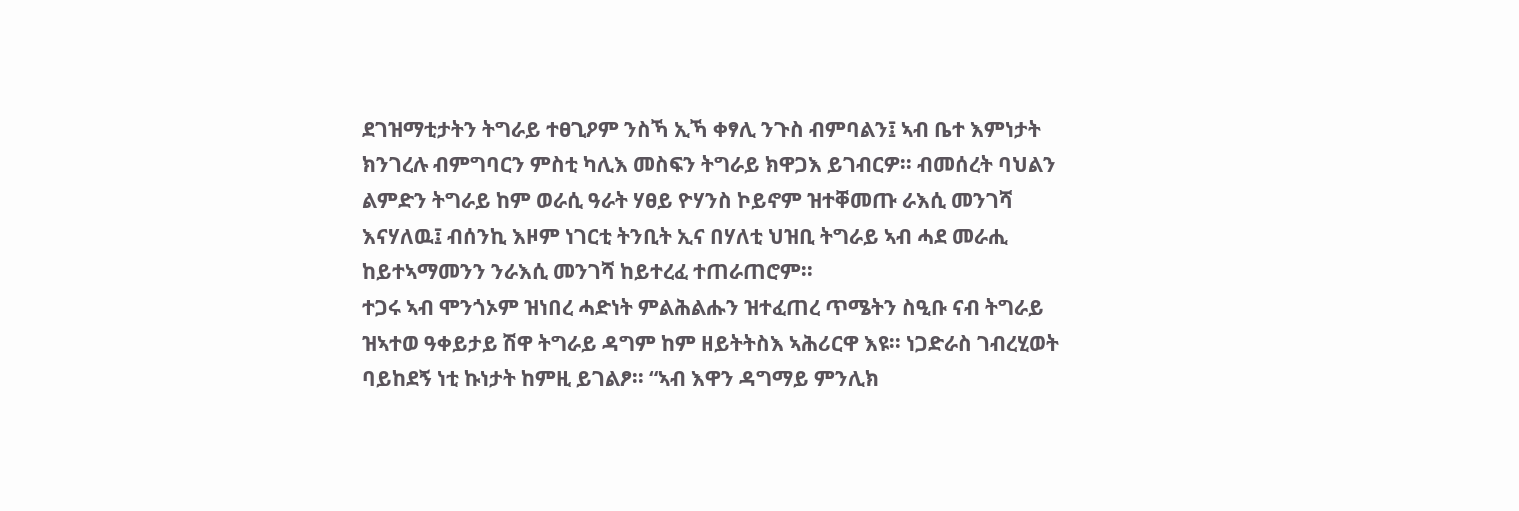ደገዝማቲታትን ትግራይ ተፀጊዖም ንስኻ ኢኻ ቀፃሊ ንጉስ ብምባልን፤ ኣብ ቤተ እምነታት ክንገረሉ ብምግባርን ምስቲ ካሊእ መስፍን ትግራይ ክዋጋእ ይገብርዎ፡፡ ብመሰረት ባህልን ልምድን ትግራይ ከም ወራሲ ዓራት ሃፀይ ዮሃንስ ኮይኖም ዝተቐመጡ ራእሲ መንገሻ እናሃለዉ፤ ብሰንኪ እዞም ነገርቲ ትንቢት ኢና በሃለቲ ህዝቢ ትግራይ ኣብ ሓደ መራሒ ከይተኣማመንን ንራእሲ መንገሻ ከይተረፈ ተጠራጠሮም፡፡
ተጋሩ ኣብ ሞንጎኦም ዝነበረ ሓድነት ምልሕልሑን ዝተፈጠረ ጥሜትን ስዒቡ ናብ ትግራይ ዝኣተወ ዓቀይታይ ሽዋ ትግራይ ዳግም ከም ዘይትትስእ ኣሕሪርዋ እዩ፡፡ ነጋድራስ ገብረሂወት ባይከደኝ ነቲ ኩነታት ከምዚ ይገልፆ፡፡ “ኣብ እዋን ዳግማይ ምንሊክ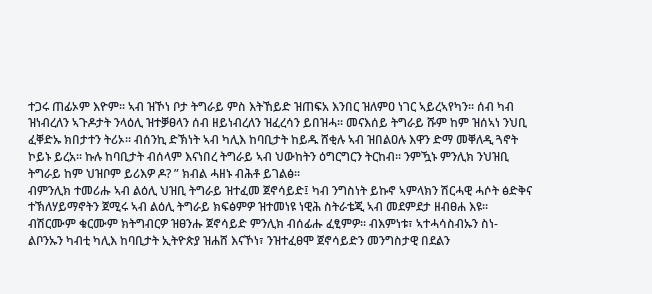ተጋሩ ጠፊኦም እዮም፡፡ ኣብ ዝኾነ ቦታ ትግራይ ምስ እትኸይድ ዝጠፍአ እንበር ዝለምዐ ነገር ኣይረኣየካን፡፡ ሰብ ካብ ዝነብረለን ኣጉዶታት ንላዕሊ ዝተቓፀላን ሰብ ዘይነብረለን ዝፈረሳን ይበዝሓ፡፡ መናእሰይ ትግራይ ሹም ከም ዝሰኣነ ንህቢ ፈቐድኡ ክበታተን ትሪኦ፡፡ ብሰንኪ ድኽነት ኣብ ካሊእ ከባቢታት ከይዱ ሸቂሉ ኣብ ዝበልዐሉ እዋን ድማ መቐለዲ ጓኖት ኮይኑ ይረአ፡፡ ኩሉ ከባቢታት ብሰላም እናነበረ ትግራይ ኣብ ህውከትን ዕግርግርን ትርከብ፡፡ ንምዃኑ ምንሊክ ንህዝቢ ትግራይ ከም ህዝቦም ይሪእዎ ዶ? ” ክብል ሓዘኑ ብሕቶ ይገልፅ፡፡
ብምንሊክ ተመሪሑ ኣብ ልዕሊ ህዝቢ ትግራይ ዝተፈመ ጀኖሳይድ፤ ካብ ንግስነት ይኩኖ ኣምላክን ሽርሓዊ ሓሶት ፅድቅና ተኽለሃይማኖትን ጀሚሩ ኣብ ልዕሊ ትግራይ ክፍፅምዎ ዝተመነዩ ነዊሕ ስትራቴጂ ኣብ መደምደታ ዘብፀሐ እዩ፡፡ ብሽርሙም ቁርሙም ክትግብርዎ ዝፀንሑ ጀኖሳይድ ምንሊክ ብሰፊሑ ፈፂምዎ፡፡ ብእምነቱ፣ ኣተሓሳስብኡን ስነ-ልቦንኡን ካብቲ ካሊእ ከባቢታት ኢትዮጵያ ዝሐሸ እናኾነ፣ ንዝተፈፀሞ ጀኖሳይድን መንግስታዊ በደልን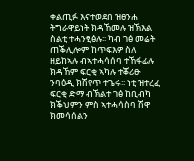ቀልጢፉ እናተወደበ ዝፀንሐ ትግራዋይነት ክዳኸመሉ ዝኽእል ስልቲ ተሓንፂፅሉ፡፡ ካብ ገፅ መሬት ጠቕሊሎም ከጥፍእዎ ስለ ዘይከኣሉ ብኣተሓሳሰባ ተኸፋፊሉ ክዳኸም ፍርቂ ኣካሉ ተቖሪፁ ንባዕዲ ክሽየጥ ተጌሩ፡፡ ነቲ ዝተረፈ ፍርቂ ድማ ብኽልተ ገፅ ከቢብካ ክቕህምን ምስ ኣተሓሳስባ ሽዋ ክመሳሰልን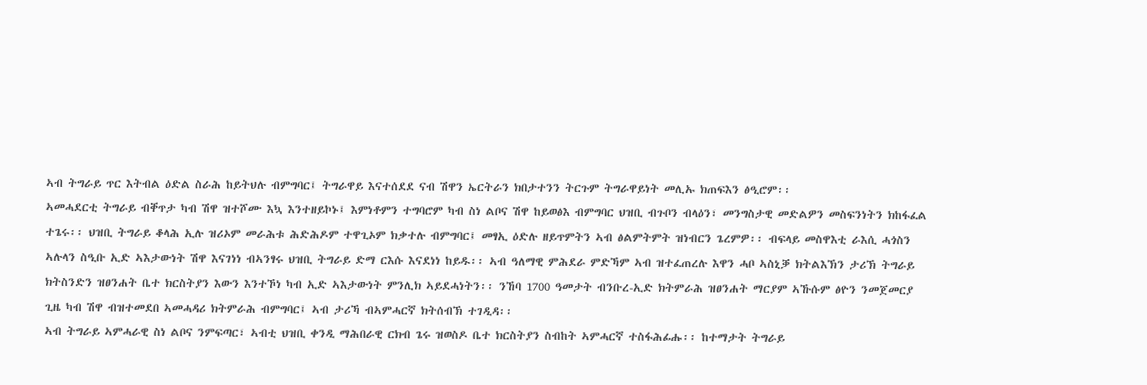ኣብ ትግራይ ጥር እትብል ዕድል ስራሕ ከይትህሉ ብምግባር፤ ትግራዋይ እናተሰደደ ናብ ሽዋን ኤርትራን ክበታተንን ትርጉም ትግራዋይነት መሊኡ ክጠፍእን ፅዒሮም፡፡
ኣመሓደርቲ ትግራይ ብቐጥታ ካብ ሽዋ ዝተሾሙ እኳ እንተዘይኮኑ፤ እምነቶምን ተግባሮም ካብ ስነ ልቦና ሽዋ ከይወፅእ ብምግባር ህዝቢ ብጉቦን ብላዕን፣ መንግስታዊ መድልዎን መስፍንነትን ክከፋፈል ተጌሩ፡፡ ህዝቢ ትግራይ ቆላሕ ኢሉ ዝሪኦም መራሕቱ ሕድሕዶም ተዋጊኦም ክቃተሉ ብምግባር፤ መፃኢ ዕድሉ ዘይጥምትን ኣብ ፅልምትምት ዝነብርን ጌረምዎ፡፡ ብፍላይ መስዋእቲ ራእሲ ሓጎስን ኣሉላን ስዒቡ ኢድ ኣእታውነት ሽዋ እናገነነ ብኣንፃሩ ህዝቢ ትግራይ ድማ ርእሱ እናደነነ ከይዱ፡፡ ኣብ ዓለማዊ ምሕደራ ምድኻም ኣብ ዝተፈጠረሉ እዋን ሓቦ ኣስኒቓ ክትልእኽን ታሪኽ ትግራይ ክትስንድን ዝፀንሐት ቤተ ክርስትያን እውን እንተኾነ ካብ ኢድ ኣእታውነት ምንሊክ ኣይደሓነትን፡፡ ንኸባ 1700 ዓመታት ብንቡረ-ኢድ ክትምራሕ ዝፀንሐት ማርያም ኣኹሱም ፅዮን ንመጀመርያ ጊዜ ካብ ሽዋ ብዝተመደበ ኣመሓዳሪ ክትምራሕ ብምግባር፤ ኣብ ታሪኻ ብኣምሓርኛ ክትሰብኽ ተገዲዳ፡፡
ኣብ ትግራይ ኣምሓራዊ ስነ ልቦና ንምፍጣር፣ ኣብቲ ህዝቢ ቀንዲ ማሕበራዊ ርክብ ጌሩ ዝወስዶ ቤተ ክርስትያን ስብከት ኣምሓርኛ ተስፋሕፊሑ፡፡ ከተማታት ትግራይ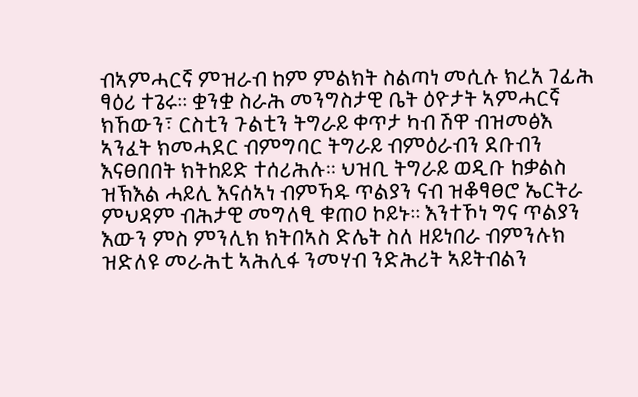ብኣምሓርኛ ምዝራብ ከም ምልክት ስልጣነ መሲሉ ክረአ ገፊሕ ፃዕሪ ተጌሩ፡፡ ቋንቋ ስራሕ መንግስታዊ ቤት ዕዮታት ኣምሓርኛ ክኸውን፣ ርስቲን ጉልቲን ትግራይ ቀጥታ ካብ ሽዋ ብዝመፅእ ኣንፈት ክመሓደር ብምግባር ትግራይ ብምዕራብን ደቡብን እናፀበበት ክትከይድ ተሰሪሕሉ፡፡ ህዝቢ ትግራይ ወዲቡ ከቃልስ ዝኽእል ሓይሊ እናሰኣነ ብምኻዱ ጥልያን ናብ ዝቆፃፀሮ ኤርትራ ምህዳም ብሕታዊ መግለፂ ቁጠዐ ኮይኑ፡፡ እንተኾነ ግና ጥልያን እውን ምስ ምንሊክ ክትበኣስ ድሌት ስለ ዘይነበራ ብምንሉክ ዝድለዩ መራሕቲ ኣሕሊፋ ንመሃብ ንድሕሪት ኣይትብልን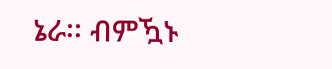ኔራ፡፡ ብምዃኑ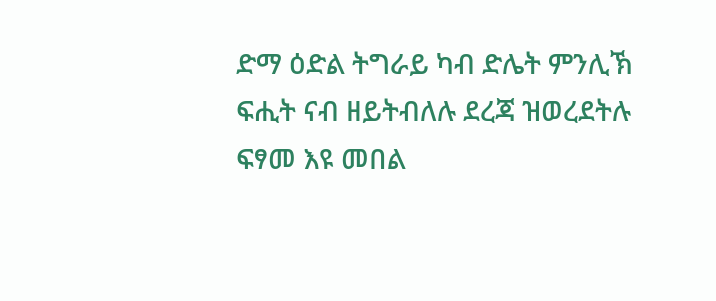ድማ ዕድል ትግራይ ካብ ድሌት ምንሊኽ ፍሒት ናብ ዘይትብለሉ ደረጃ ዝወረደትሉ ፍፃመ እዩ መበል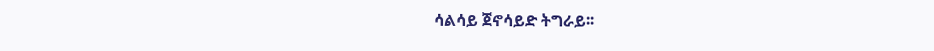ሳልሳይ ጀኖሳይድ ትግራይ፡፡